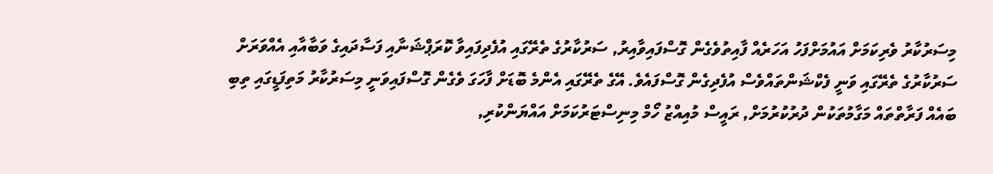މިސަރުކާރު ވެރިކަމަށް އައުމަށްފަހު އަހަރެއް ފާއިތުވެގެން ގޮސްފައިވާއިރު, ސަރުކާރުގެ ތެރޭގައި އުފެދިފައިވާ ކޮރަޕްޝަނާއި ފަސާދައިގެ ވަބާއާއި އެއްވަރަށް ސަރުކާރުގެ ތެރޭގައި ވަނީ ފެކްޝަންތައްވެސް އުފެދިގެން ގޮސްފައެވެ. އޭގެ ތެރޭގައި އެންމެ ބޮޑަށް ފާހަގަ ވެގެން ގޮސްފައިވަނީ މިސަރުކާރު މަތިފަޑީގައި ތިބި ބައެއް ފަރާތްތައް މަގާމުތަކުން ދުރުކުރުމަށް, ރައީސް މުއިއްޒު ހޯމް މިނިސްޓަރުކަމަށް އައްޔަންކުރި,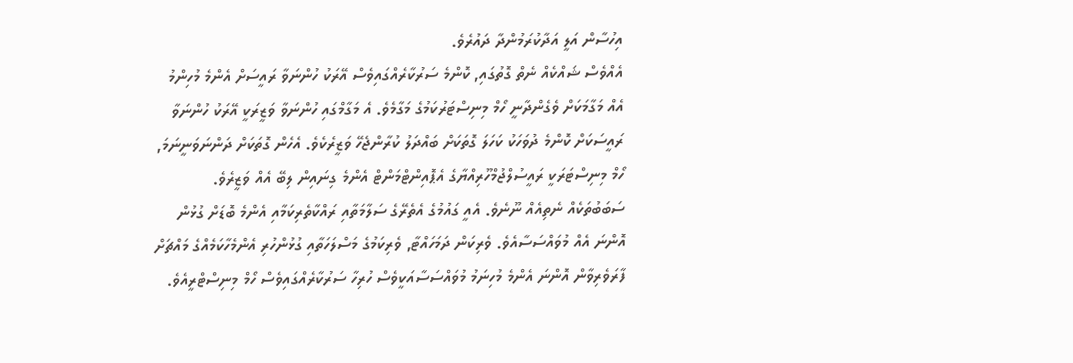އިހުސާން އަލީ އަދާކުރަމުންދާ ދައުރެވެ.
އެއްވެސް ޝައްކެއް ނެތް ގޮތުގައި, ކޮންމެ ސަރުކާރެއްގައިވެސް އޭރަކު ހުންނަވާ ރައީސަށް އެންމެ މުހިންމު އެއް މަގާމަކަށް ވެގެންދާނީ ހޯމް މިނިސްޓަރުކަމުގެ މަގާމެވެ. އެ މަގާމްގައި ހުންނަވާ ވަޒީރަކީ އޭރަކު ހުންނަވާ ރައީސަކަށް ކޮންމެ ދުވަހަކު ކަހަލަ ގޮތަކަށް ބައްދަލު ކުރާންޖެހޭ ވަޒީރެކެވެ. އެހެން ގޮތަކަށް ދަންނަވަނީނަމަ, ހޯމް މިނިސްޓަރަކީ ރައީސުލްޖުމްހޫރިއްޔާގެ އެޕޮއިންޓްމަންޓް އެންމެ ގިނައިން ލިބޭ އެއް ވަޒީރެވެ.
ސަބަބުތަކެއް ނެތިއެއް ނޫނެވެ. އެއީ ގައުމުގެ އެތެރޭގެ ސަލާމަތާއި ރައްކާތެރިކަމާއި އެންމެ ބޮޑަށް ގުޅުން އޮންނަ އެއް މުވައްސަސާއެވެ. ވެރިކަން ދަމަހައްޓާ, ވެރިކަމުގެ މަސްލަހަތާއި ގުޅުންހުރި އެންމެހާކަމެއްގެ މައްޗަށް ފާރަވެރިވާން އޮންނަ އެންމެ މުހިނަމު މުވައްސަސާއަކީވެސް ހުރިހާ ސަރުކާރެއްގައިވެސް ހޯމް މިނިސްޓްރީއެވެ.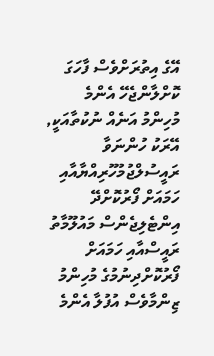އޭގެ އިތުރަށްވެސް ފާހަގަ ކޮށްލާންޖެހޭ އެންމެ މުހިންމު އަނެއް ނުކުތާއަކީ, އޭރަކު ހުންނަވާ ރައީސުލްޖުމުހޫރިއްޔާއާއި ހަމައަށް ފޯރުކޮށްދޭ އިންޓެލިޖެންސް މައުލޫމާތު ރައީސްއާއި ހަމައަށް ފޯރުކޮށްދިނުމުގެ މުހިންމު ޒިންމާވެސް އުފުލާ އެންމެ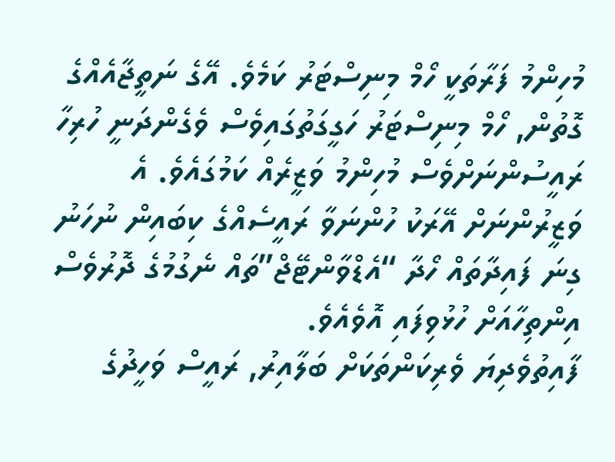މުހިންމު ފަރާތަކީ ހޯމް މިނިސްޓަރު ކަމެވެ. އޭގެ ނަތީޖާއެއްގެ ގޮތުން, ހޯމް މިނިސްޓަރު ހަގީގަތުގައިވެސް ވެގެންދަނީ ހުރިހާ ރައީސުންނަށްވެސް މުހިންމު ވަޒީރެއް ކަމުގައެވެ. އެ ވަޒީރުންނަށް އޭރަކު ހުންނަވާ ރައީސެއްގެ ކިބައިން ނުހަނު ގިނަ ފައިދާތައް ހޯދާ “އެޑްވާންޓޭޖް”ތައް ނެގުމުގެ ދޮރުވެސް އިންތިހާއަށް ހުޅުވިފައި އޮވެއެވެ.
ފާއިތުވެދިޔަ ވެރިކަންތަކަށް ބަލާއިރު, ރައީސް ވަހީދުގެ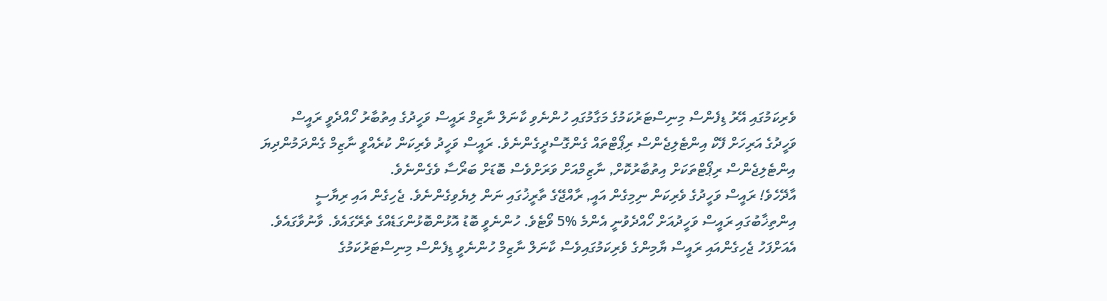ވެރިކަމުގައި އޭރު ޑިފެންސް މިނިސްޓަރުކަމުގެ މަގާމުގައި ހުންނެވި ކާނަލް ނާޒިމް ރައީސް ވަހީދުގެ އިތުބާރު ހޯއްދެވީ ރައީސް ވަހީދުގެ އަރިހަށް ފޭކް އިންޓެލިޖެންސް ރިޕޯޓްތައް ގެންގޮސްދީގެންނެވެ. ރައީސް ވަހީދު ވެރިކަން ކުރެއްވީ ނާޒިމް ގެންދަމުންދިޔަ އިންޓެލިޖެންސް ރިޕޯޓްތަކަށް އިތުބާރުކޮށް, ނާޒިމްއަށް ވަރަށްވެސް ބޮޑަށް ބަރޯސާ ވެގެންނެވެ.
އާދޭހެވެ! ރައީސް ވަހީދުގެ ވެރިކަން ނިމިގެން އައީ, ރާއްޖޭގެ ތާރީޚުގައި ނަން ލިޔެވިގެންނެވެ. ޖެހިގެން އައި ރިޔާސީ އިންތިޚާބުގައި ރައީސް ވަހީދުއަށް ހޯއްދެވުނީ އެންމެ %5 ވޯޓެވެ. ހުންނެވީ ބޮޑު އޮޅުންބޮޅުންގަޑެއްގެ ތެރޭގައެވެ. ވާނުވާގައެވެ.
އެއަށްފަހު ޖެހިގެންއައި ރައީސް ޔާމިންގެ ވެރިކަމުގައިވެސް ކާނަލް ނާޒިމް ހުންނެވީ ޑިފެންސް މިނިސްޓަރުކަމުގެ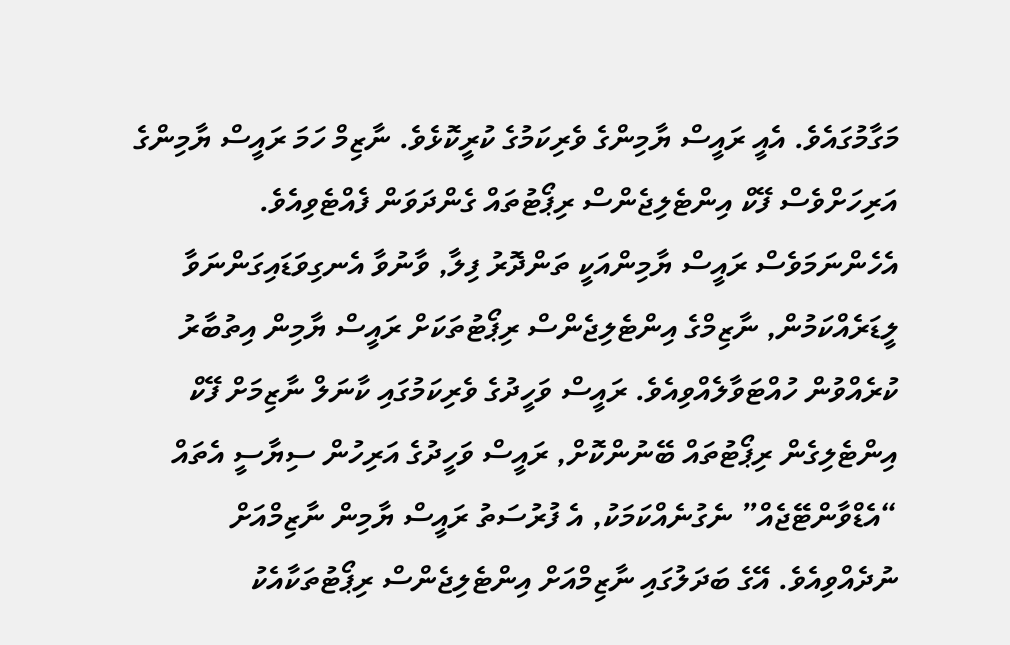މަގާމުގައެވެ. އެއީ ރައީސް ޔާމިންގެ ވެރިކަމުގެ ކުރީކޮޅެވެ. ނާޒިމް ހަމަ ރައީސް ޔާމިންގެ އަރިހަށްވެސް ފޭކް އިންޓެލިޖެންސް ރިޕޯޓުތައް ގެންދަވަން ފެއްޓެވިއެވެ. އެހެންނަމަވެސް ރައީސް ޔާމިންއަކީ ތަންދޮރު ފިލާ, ވާނުވާ އެނގިވަޑައިގަންނަވާ ލީޑަރެއްކަމުން, ނާޒިމްގެ އިންޓެލިޖެންސް ރިޕޯޓުތަކަށް ރައީސް ޔާމިން އިތުބާރު ކުރެއްވުން ހުއްޓަވާލެއްވިއެވެ. ރައީސް ވަހީދުގެ ވެރިކަމުގައި ކާނަލް ނާޒިމަށް ފޭކް އިންޓެލިގެން ރިޕޯޓުތައް ބޭނުންކޮށް, ރައީސް ވަހީދުގެ އަރިހުން ސިޔާސީ އެތައް “އެޑްވާންޓޭޖެއް” ނެގުނެއްކަމަކު, އެ ފުރުސަތު ރައީސް ޔާމިން ނާޒިމްއަށް ނުދެއްވިއެވެ. އޭގެ ބަދަލުގައި ނާޒިމްއަށް އިންޓެލިޖެންސް ރިޕޯޓުތަކާއެކު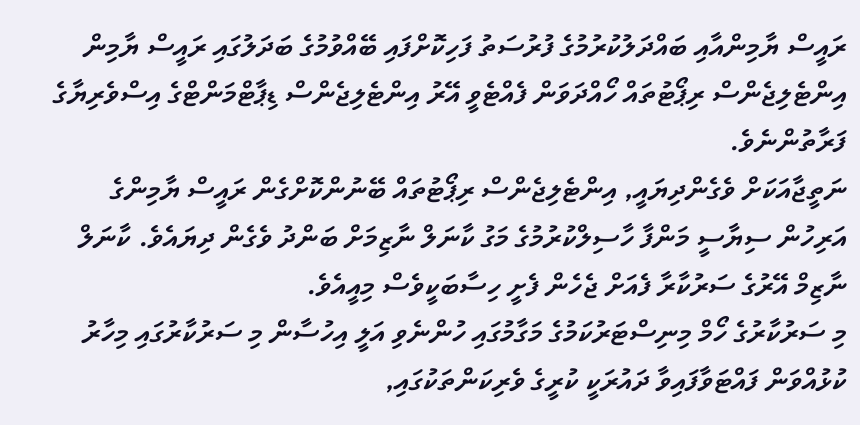ރައީސް ޔާމިންއާއި ބައްދަލުކުރުމުގެ ފުރުސަތު ފަހިކޮށްފައި ބޭއްވުމުގެ ބަދަލުގައި ރައީސް ޔާމިން އިންޓެލިޖެންސް ރިޕޯޓުތައް ހޯއްދަވަން ފެއްޓެވީ އޭރު އިންޓެލިޖެންސް ޑިޕާޓްމަންޓްގެ އިސްވެރިޔާގެ ފަރާތުންނެވެ.
ނަތީޖާއަކަށް ވެގެންދިޔައީ, އިންޓެލިޖެންސް ރިޕޯޓުތައް ބޭނުންކޮށްގެން ރައީސް ޔާމިންގެ އަރިހުން ސިޔާސީ މަންފާ ހާސިލްކުރުމުގެ މަގު ކާނަލް ނާޒިމަށް ބަންދު ވެގެން ދިޔައެވެ. ކާނަލް ނާޒިމް އޭރުގެ ސަރުކާރާ ފެއަށް ޖެހެން ފެށީ ހިސާބަކީވެސް މިއީއެވެ.
މި ސަރުކާރުގެ ހޯމް މިނިސްޓަރުކަމުގެ މަގާމުގައި ހުންނެވި އަލީ އިހުސާން މި ސަރުކާރުގައި މިހާރު ކުޅުއްވަން ފައްޓަވާފައިވާ ދައުރަކީ ކުރީގެ ވެރިކަންތަކުގައި,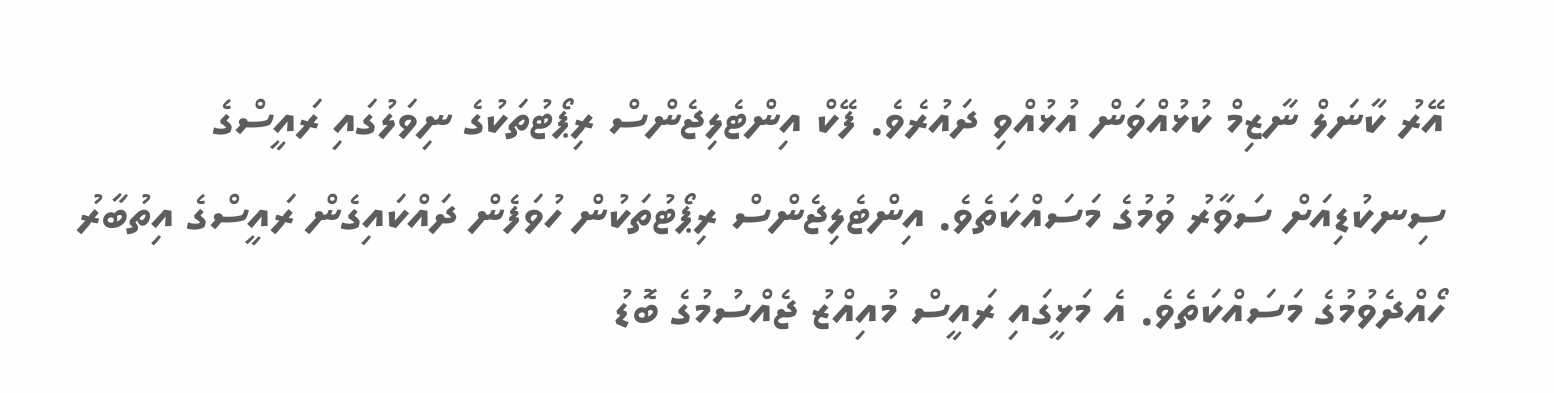އޭރު ކާނަލް ނާޒިމް ކުޅުއްވަން އުޅުއްވި ދައުރެވެ. ފޭކް އިންޓެލިޖެންސް ރިޕޯޓުތަކުގެ ނިވަލުގައި ރައީސްގެ ސިނކުޑިއަށް ސަވާރު ވުމުގެ މަސައްކަތެވެ. އިންޓެލިޖެންސް ރިޕޯޓުތަކުން ހުވަފެން ދައްކައިގެން ރައީސްގެ އިތުބާރު ހޯއްދެވުމުގެ މަސައްކަތެވެ. އެ މަޅީގައި ރައީސް މުއިއްޒު ޖެއްސުމުގެ ބޮޑު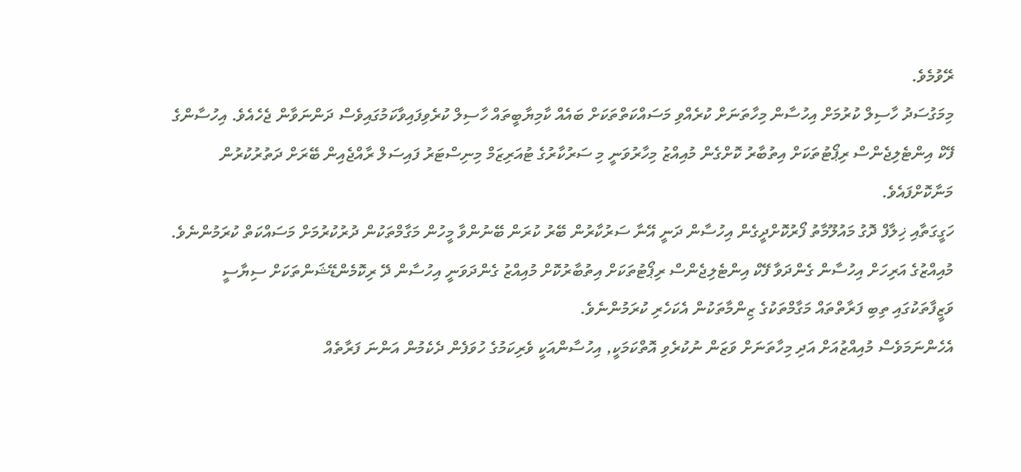ރޭވުމެވެ.
މިމަގުސަދު ހާސިލް ކުރުމަށް އިހުސާން މިހާތަނަށް ކުރެއްވި މަސައްކަތްތަކަށް ބައެއް ކާމިޔާބީތައް ހާސިލް ކުރެވިފައިވާކަމުގައިވެސް ދަންނަވާން ޖެހެއެވެ. އިހުސާންގެ ފޭކް އިންޓެލިޖެންސް ރިޕޯޓުތަކަށް އިތުބާރު ކޮށްގެން މުއިއްޒު މިހާރުވަނީ މި ސަރުކާރުގެ ޓުއަރިޒަމް މިނިސްޓަރު ފައިސަލް ރާއްޖެއިން ބޭރަށް ދަތުރުކުރުން މަނާކޮށްފައެވެ.
ހަގީގަތާއި ޚިލާފް ދޮގު މައުލޫމާތު ފޯރުކޮށްދީގެން އިހުސާން ދަނީ އޭނާ ސަރުކާރުން ބޭރު ކުރަން ބޭނުންވާ މީހުން މަގާމްތަކުން ދުރުކުރުމަށް މަސައްކަތް ކުރަމުންނެވެ. މުއިއްޒުގެ އަރިހަށް އިހުސާން ގެންދަވާ ފޭކް އިންޓެލިޖެންސް ރިޕޯޓުތަކަށް އިތުބާރުކޮށް މުއިއްޒު ގެންދަވަނީ އިހުސާން ދޭ ރިކޮމެންޑޭޝަންތަކަށް ސިޔާސީ ވަޒީފާތަކުގައި ތިބި ފަރާތްތައް މަގާމްތަކުގެ ޒިންމާތަކުން އެކަހެރި ކުރަމުންނެވެ.
އެހެންނަމަވެސް މުއިއްޒުއަށް އަދި މިހާތަނަށް ވަޒަން ނުކުރެވި އޮތްކަމަކީ, އިހުސާންއަކީ ވެރިކަމުގެ ހުވަފެން ދެކެމުން އަންނަ ފަރާތެއް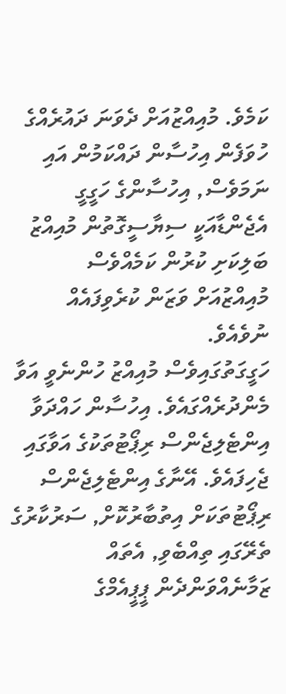ކަމެވެ. މުއިއްޒުއަށް ދެވަނަ ދައުރެއްގެ ހުވަފެން އިހުސާން ދައްކަމުން އައި ނަމަވެސް, އިހުސާންގެ ހަގީގީ އެޖެންޑާއަކީ ސިޔާސީގޮތުން މުއިއްޒު ބަލިކަށި ކުރުން ކަމެއްވެސް މުއިއްޒުއަށް ވަޒަން ކުރެވިފައެއް ނުވެއެވެ.
ހަގީގަތުގައިވެސް މުއިއްޒު ހުންނެވީ އަވާ މެންދުރެއްގައެވެ. އިހުސާން ހައްދަވާ އިންޓެލިޖެންސް ރިޕޯޓުތަކުގެ އަވާގައި ޖެހިފައެވެ. އޭނާގެ އިންޓެލިޖެންސް ރިޕޯޓުތަކަށް އިތުބާރުކޮށް, ސަރުކާރުގެ ތެރޭގައި ތިއްބެވި, އެތައް ޒަމާނެއްވަންދެން ޕީޕީއެމްގެ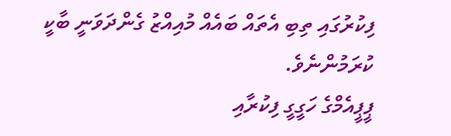ފިކުރުގައި ތިބި އެތައް ބައެއް މުއިއްޒު ގެންދަވަނީ ބާކީ ކުރަމުންނެވެ.
ޕީޕީއެމްގެ ހަގީގީ ފިކުރާއި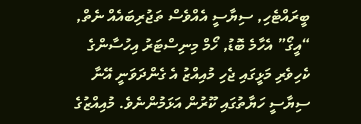ބީރައްޓެހި, ސިޔާސީ އެއްވެސް ތަޖުރިބައެއް ނެތް, “އީގޯ” އެހާމެ ބޮޑު, ހޯމް މިނިސްޓަރު އިހުސާންގެ ކެހިވެރި މަޅީގައި ޖެހި މުއިއްޒު އެ ގެންދަވަނީ އޭނާ ސިޔާސީ ހަޔާތުގައި ކޫރުން އަޅަމުންނެވެ. މުއިއްޒުގެ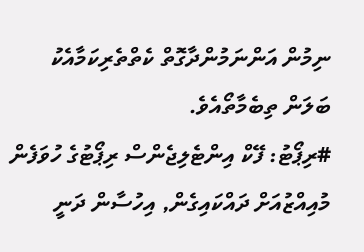ނިމުން އަންނަމުންދާގޮތް ކެތްތެރިކަމާއެކު ބަލަން ތިބެމާތޯއެވެ.
#ރިޕޯޓު: ފޭކް އިންޓެލިޖެންސް ރިޕޯޓުގެ ހުވަފެން މުއިއްޒުއަށް ދައްކައިގެން, އިހުސާން ދަނީ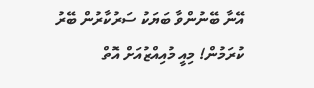އޭނާ ބޭނުންވާ ބަޔަކު ސަރުކާރުން ބޭރު ކުރަމުން! މިއީ މުއިއްޒުއަށް އޮތް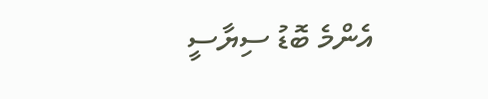އެންމެ ބޮޑު ސިޔާސީ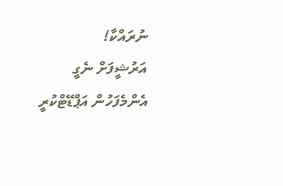ނުރައްކާ!
އަރުޝީފަށް ނެގީ
އެންމެފަހުން އަޕްޑޭޓްކުރީ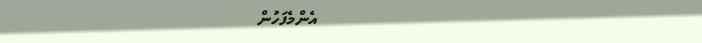އެންމެފަހުން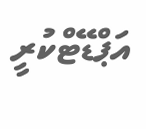އަޕްޑޭޓްކުރީ